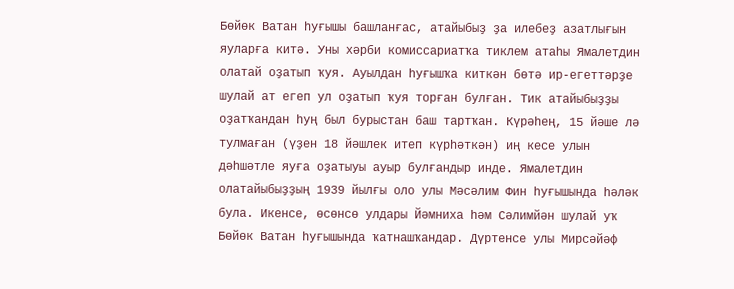Бөйөк Ватан һуғышы башланғас, атайыбыҙ ҙа илебеҙ азатлығын яуларға китә. Уны хәрби комиссариатҡа тиклем атаһы Ямалетдин олатай оҙатып ҡуя. Ауылдан һуғышҡа киткән бөтә ир-егеттәрҙе шулай ат егеп ул оҙатып ҡуя торған булған. Тик атайыбыҙҙы оҙатҡандан һуң был бурыстан баш тартҡан. Күрәһең, 15 йәше лә тулмаған (үҙен 18 йәшлек итеп күрһәткән) иң кесе улын дәһшәтле яуға оҙатыуы ауыр булғандыр инде. Ямалетдин олатайыбыҙҙың 1939 йылғы оло улы Мәсәлим Фин һуғышында һәләк була. Икенсе, өсөнсө улдары Йәмниха һәм Сәлимйән шулай уҡ Бөйөк Ватан һуғышында ҡатнашҡандар. Дүртенсе улы Мирсәйәф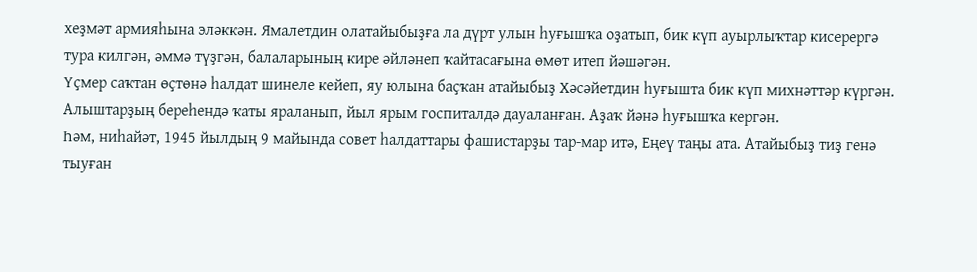хеҙмәт армияһына эләккән. Ямалетдин олатайыбыҙға ла дүрт улын һуғышҡа оҙатып, бик күп ауырлыҡтар кисерергә тура килгән, әммә түҙгән, балаларының кире әйләнеп ҡайтасағына өмөт итеп йәшәгән.
Үҫмер саҡтан өҫтөнә һалдат шинеле кейеп, яу юлына баҫҡан атайыбыҙ Хәсәйетдин һуғышта бик күп михнәттәр күргән. Алыштарҙың береһендә ҡаты яраланып, йыл ярым госпиталдә дауаланған. Аҙаҡ йәнә һуғышҡа кергән.
Һәм, ниһайәт, 1945 йылдың 9 майында совет һалдаттары фашистарҙы тар-мар итә, Еңеү таңы ата. Атайыбыҙ тиҙ генә тыуған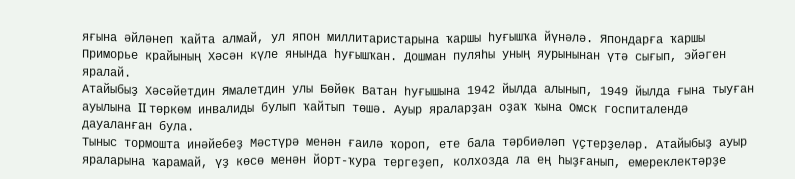яғына әйләнеп ҡайта алмай, ул япон миллитаристарына ҡаршы һуғышҡа йүнәлә. Япондарға ҡаршы Приморье крайының Хәсән күле янында һуғышҡан. Дошман пуляһы уның яурынынан үтә сығып, эйәген яралай.
Атайыбыҙ Хәсәйетдин Ямалетдин улы Бөйөк Ватан һуғышына 1942 йылда алынып, 1949 йылда ғына тыуған ауылына II төркөм инвалиды булып ҡайтып төшә. Ауыр яраларҙан оҙаҡ ҡына Омск госпиталендә дауаланған була.
Тыныс тормошта инәйебеҙ Мәстүрә менән ғаилә ҡороп, ете бала тәрбиәләп үҫтерҙеләр. Атайыбыҙ ауыр яраларына ҡарамай, үҙ көсө менән йорт-ҡура тергеҙеп, колхозда ла ең һыҙғанып, емереклектәрҙе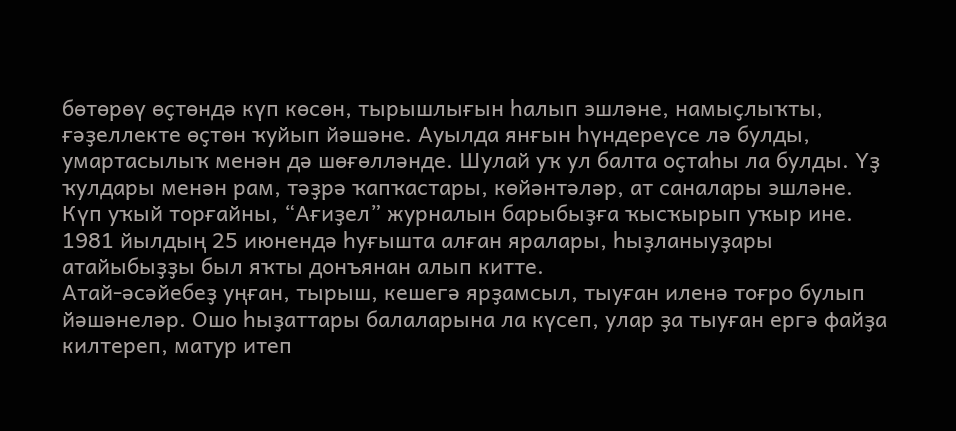бөтөрөү өҫтөндә күп көсөн, тырышлығын һалып эшләне, намыҫлыҡты, ғәҙеллекте өҫтөн ҡуйып йәшәне. Ауылда янғын һүндереүсе лә булды, умартасылыҡ менән дә шөғөлләнде. Шулай уҡ ул балта оҫтаһы ла булды. Үҙ ҡулдары менән рам, тәҙрә ҡапҡастары, көйәнтәләр, ат саналары эшләне. Күп уҡый торғайны, “Ағиҙел” журналын барыбыҙға ҡысҡырып уҡыр ине. 1981 йылдың 25 июнендә һуғышта алған яралары, һыҙланыуҙары атайыбыҙҙы был яҡты донъянан алып китте.
Атай-әсәйебеҙ уңған, тырыш, кешегә ярҙамсыл, тыуған иленә тоғро булып йәшәнеләр. Ошо һыҙаттары балаларына ла күсеп, улар ҙа тыуған ергә файҙа килтереп, матур итеп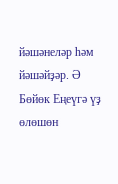йәшәнеләр һәм йәшәйҙәр. Ә Бөйөк Еңеүгә үҙ өлөшөн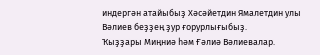индергән атайыбыҙ Хәсәйетдин Ямалетдин улы Вәлиев беҙҙең ҙур ғорурлығыбыҙ.
Ҡыҙҙары Миңниә һәм Ғәлиә Вәлиевалар.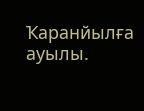Ҡаранйылға ауылы.